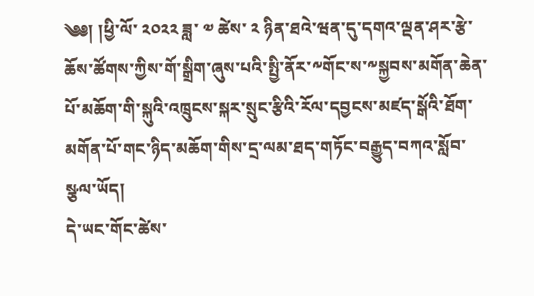༄༅། །ཕྱི་ལོ་ ༢༠༢༢ ཟླ་ ༧ ཚེས་ ༢ ཉིན་ཐའེ་ཝན་དུ་དགའ་ལྡན་ཤར་རྩེ་ཆོས་ཚོགས་ཀྱིས་གོ་སྒྲིག་ཞུས་པའི་སྤྱི་ནོར་༸གོང་ས་༸སྐྱབས་མགོན་ཆེན་པོ་མཆོག་གི་སྐུའི་འཁྲུངས་སྐར་སྲུང་རྩིའི་རོལ་དབྱངས་མཛད་སྒོའི་ཐོག་མགོན་པོ་གང་ཉིད་མཆོག་གིས་དྲ་ལམ་ཐད་གཏོང་བརྒྱུད་བཀའ་སློབ་སྩལ་ཡོད།
དེ་ཡང་གོང་ཚེས་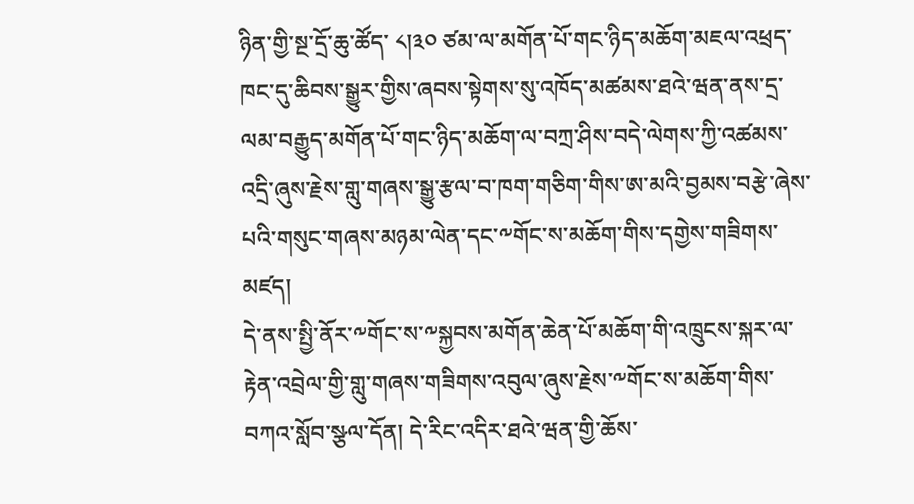ཉིན་གྱི་སྔ་དྲོ་ཆུ་ཚོད་ ༨།༣༠ ཙམ་ལ་མགོན་པོ་གང་ཉིད་མཆོག་མཇལ་འཕྲད་ཁང་དུ་ཆིབས་སྒྱུར་གྱིས་ཞབས་སྟེགས་སུ་འཁོད་མཚམས་ཐའེ་ཝན་ནས་དྲ་ལམ་བརྒྱུད་མགོན་པོ་གང་ཉིད་མཆོག་ལ་བཀྲ་ཤིས་བདེ་ལེགས་ཀྱི་འཚམས་འདྲི་ཞུས་རྗེས་གླུ་གཞས་སྒྱུ་རྩལ་བ་ཁག་གཅིག་གིས་ཨ་མའི་བྱམས་བརྩེ་ཞེས་པའི་གསུང་གཞས་མཉམ་ལེན་དང་༸གོང་ས་མཆོག་གིས་དགྱེས་གཟིགས་མཛད།
དེ་ནས་སྤྱི་ནོར་༸གོང་ས་༸སྐྱབས་མགོན་ཆེན་པོ་མཆོག་གི་འཁྲུངས་སྐར་ལ་རྟེན་འབྲེལ་གྱི་གླུ་གཞས་གཟིགས་འབུལ་ཞུས་རྗེས་༸གོང་ས་མཆོག་གིས་བཀའ་སློབ་སྩལ་དོན། དེ་རིང་འདིར་ཐའེ་ཝན་གྱི་ཆོས་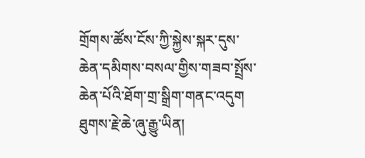གྲོགས་ཚོས་ངོས་ཀྱི་སྐྱེས་སྐར་དུས་ཆེན་དམིགས་བསལ་གྱིས་གཟབ་སྤྲོས་ཆེན་པོའི་ཐོག་གྲ་སྒྲིག་གནང་འདུག ཐུགས་རྗེ་ཆེ་ཞུ་རྒྱུ་ཡིན།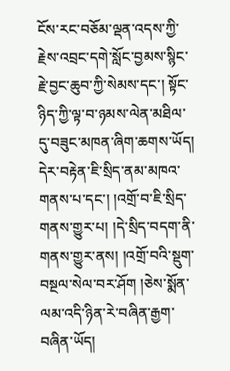ངོས་རང་བཅོམ་ལྡན་འདས་ཀྱི་རྗེས་འབྲང་དགེ་སློང་བྱམས་སྙིང་རྗེ་བྱང་ཆུབ་ཀྱི་སེམས་དང་། སྟོང་ཉིད་ཀྱི་ལྟ་བ་ཉམས་ལེན་མཐིལ་དུ་བཟུང་མཁན་ཞིག་ཆགས་ཡོད། དེར་བརྟེན་ཇི་སྲིད་ནམ་མཁའ་གནས་པ་དང་། །འགྲོ་བ་ཇི་སྲིད་གནས་གྱུར་པ། །དེ་སྲིད་བདག་ནི་གནས་གྱུར་ནས། །འགྲོ་བའི་སྡུག་བསྔལ་སེལ་བར་ཤོག །ཅེས་སྨོན་ལམ་འདི་ཉིན་རེ་བཞིན་རྒྱག་བཞིན་ཡོད།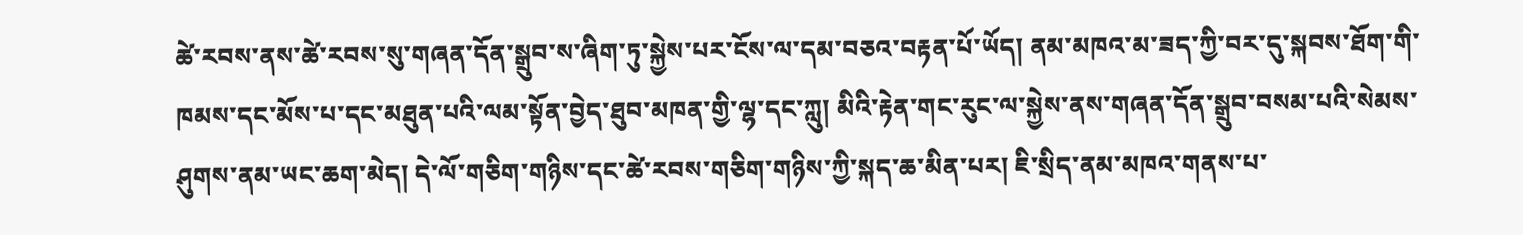ཚེ་རབས་ནས་ཚེ་རབས་སུ་གཞན་དོན་སྒྲུབ་ས་ཞིག་ཏུ་སྐྱེས་པར་ངོས་ལ་དམ་བཅའ་བརྟན་པོ་ཡོད། ནམ་མཁའ་མ་ཟད་ཀྱི་བར་དུ་སྐབས་ཐོག་གི་ཁམས་དང་མོས་པ་དང་མཐུན་པའི་ལམ་སྟོན་བྱེད་ཐུབ་མཁན་གྱི་ལྷ་དང་ཀླུ། མིའི་རྟེན་གང་རུང་ལ་སྐྱེས་ནས་གཞན་དོན་སྒྲུབ་བསམ་པའི་སེམས་ཤུགས་ནམ་ཡང་ཆག་མེད། དེ་ལོ་གཅིག་གཉིས་དང་ཚེ་རབས་གཅིག་གཉིས་ཀྱི་སྐད་ཆ་མིན་པར། ཇི་སྲིད་ནམ་མཁའ་གནས་པ་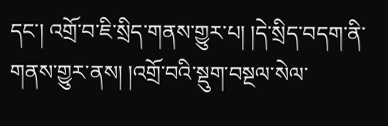དང་། འགྲོ་བ་ཇི་སྲིད་གནས་གྱུར་པ། །དེ་སྲིད་བདག་ནི་གནས་གྱུར་ནས། །འགྲོ་བའི་སྡུག་བསྔལ་སེལ་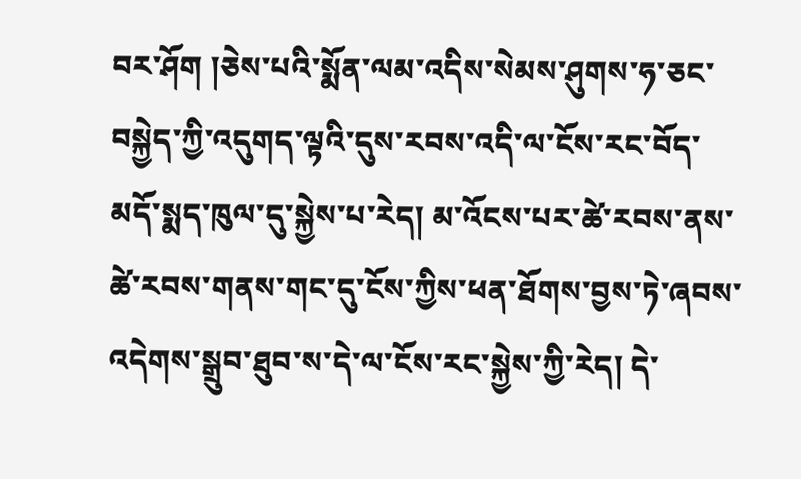བར་ཤོག །ཅེས་པའི་སྨོན་ལམ་འདིས་སེམས་ཤུགས་ཧ་ཅང་བསྐྱེད་ཀྱི་འདུགད་ལྟའི་དུས་རབས་འདི་ལ་ངོས་རང་བོད་མདོ་སྨད་ཁུལ་དུ་སྐྱེས་པ་རེད། མ་འོངས་པར་ཚེ་རབས་ནས་ཚེ་རབས་གནས་གང་དུ་ངོས་ཀྱིས་ཕན་ཐོགས་བྱས་ཏེ་ཞབས་འདེགས་སྒྲུབ་ཐུབ་ས་དེ་ལ་ངོས་རང་སྐྱེས་ཀྱི་རེད། དེ་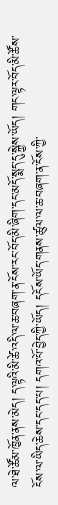ལ་ཐེ་ཚོམ་ཁྱོན་ནས་མེད། ད་ལྟའི་མི་ཚེ་འདི་ལ་ཆ་བཞག་ན་ངོས་རང་བོད་མི་ཞིག་དང་མདོ་སྨད་དུ་སྐྱེས་ཡོད། གང་ལྟར་བོད་མི་ཚོས་ངོས་ལ་ཡིད་ཆེས་དང་དད་པ། དགའ་པོ་བྱེད་ཀྱི་ཡོད། དངོས་ཡོད་གནས་ཚུལ་ལ་ཆ་བཞག་ན་ངོས་ཀྱི་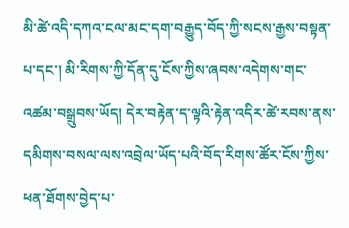མི་ཚེ་འདི་དཀའ་ངལ་མང་དག་བརྒྱུད་བོད་ཀྱི་སངས་རྒྱས་བསྟན་པ་དང་། མི་རིགས་ཀྱི་དོན་དུ་ངོས་ཀྱིས་ཞབས་འདེགས་གང་འཚམ་བསྒྲུབས་ཡོད། དེར་བརྟེན་ད་ལྟའི་རྟེན་འདིར་ཚེ་རབས་ནས་དམིགས་བསལ་ལས་འབྲེལ་ཡོད་པའི་བོད་རིགས་ཚོར་ངོས་ཀྱིས་ཕན་ཐོགས་བྱེད་པ་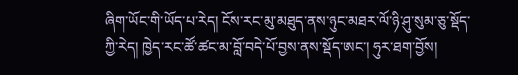ཞིག་ཡོང་གི་ཡོད་པ་རེད། ངོས་རང་མུ་མཐུད་ནས་ཉུང་མཐར་ལོ་ཉི་ཤུ་སུམ་ཅུ་སྡོད་ཀྱི་རེད། ཁྱེད་རང་ཚོ་ཚང་མ་བློ་བདེ་པོ་བྱས་ནས་སྡོད་ཨང་། ཧུར་ཐག་བྱོས།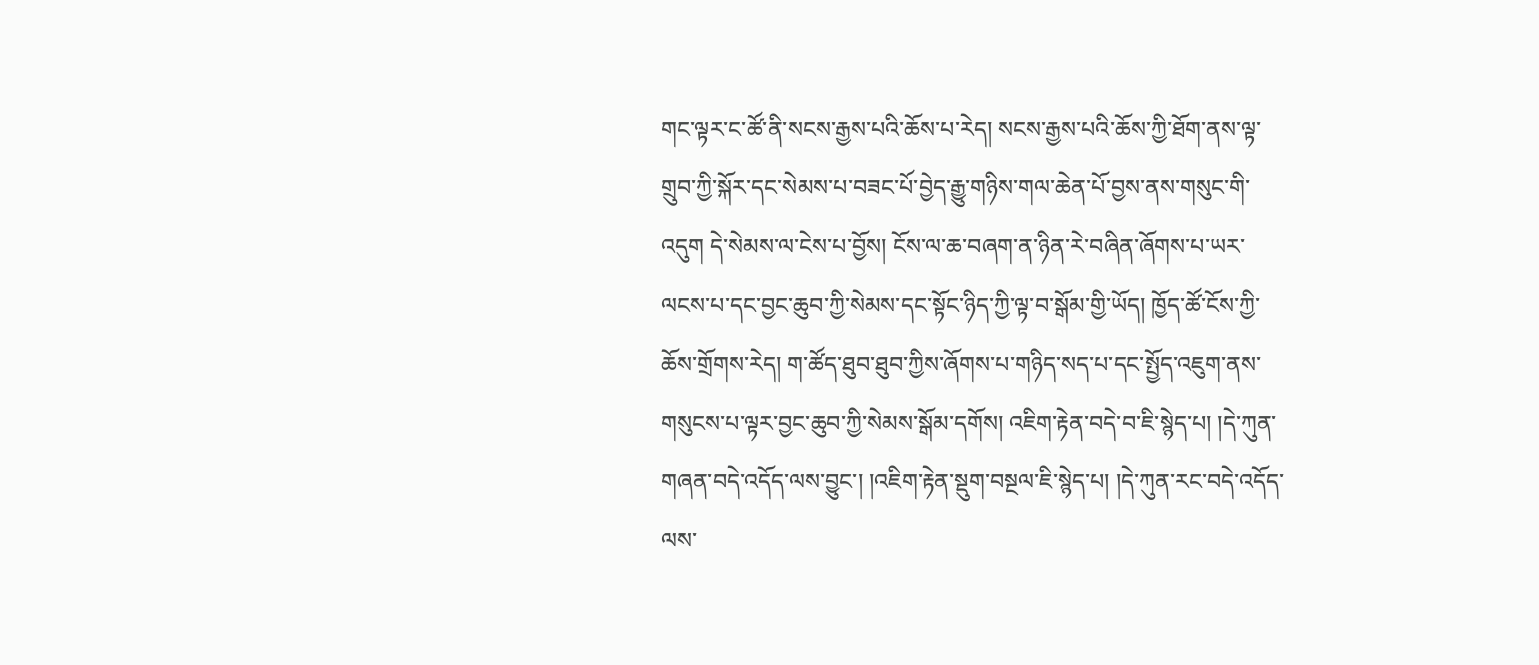གང་ལྟར་ང་ཚོ་ནི་སངས་རྒྱས་པའི་ཆོས་པ་རེད། སངས་རྒྱས་པའི་ཆོས་ཀྱི་ཐོག་ནས་ལྟ་གྲུབ་ཀྱི་སྐོར་དང་སེམས་པ་བཟང་པོ་བྱེད་རྒྱུ་གཉིས་གལ་ཆེན་པོ་བྱས་ནས་གསུང་གི་འདུག དེ་སེམས་ལ་ངེས་པ་བྱོས། ངོས་ལ་ཆ་བཞག་ན་ཉིན་རེ་བཞིན་ཞོགས་པ་ཡར་ལངས་པ་དང་བྱང་ཆུབ་ཀྱི་སེམས་དང་སྟོང་ཉིད་ཀྱི་ལྟ་བ་སྒོམ་གྱི་ཡོད། ཁྱོད་ཚོ་ངོས་ཀྱི་ཆོས་གྲོགས་རེད། ག་ཚོད་ཐུབ་ཐུབ་ཀྱིས་ཞོགས་པ་གཉིད་སད་པ་དང་སྤྱོད་འཇུག་ནས་གསུངས་པ་ལྟར་བྱང་ཆུབ་ཀྱི་སེམས་སྒོམ་དགོས། འཇིག་རྟེན་བདེ་བ་ཇི་སྙེད་པ། །དེ་ཀུན་གཞན་བདེ་འདོད་ལས་བྱུང་། །འཇིག་རྟེན་སྡུག་བསྔལ་ཇི་སྙེད་པ། །དེ་ཀུན་རང་བདེ་འདོད་ལས་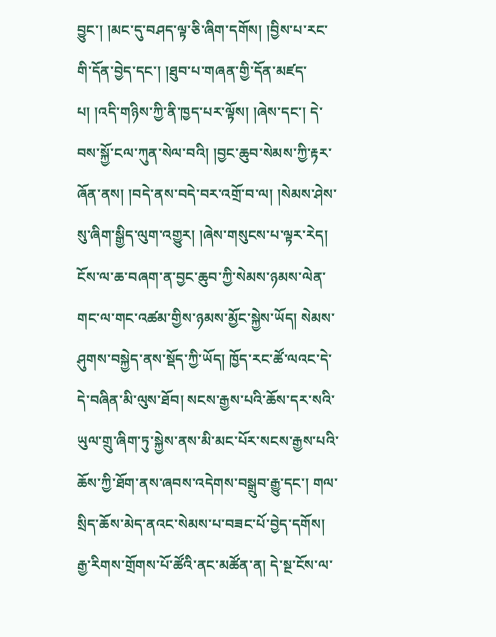བྱུང་། །མང་དུ་བཤད་ལྟ་ཅི་ཞིག་དགོས། །བྱིས་པ་རང་གི་དོན་བྱེད་དང་། །ཐུབ་པ་གཞན་གྱི་དོན་མཛད་པ། །འདི་གཉིས་ཀྱི་ནི་ཁྱད་པར་ལྟོས། །ཞེས་དང་། དེ་བས་སྐྱོ་ངལ་ཀུན་སེལ་བའི། །བྱང་ཆུབ་སེམས་ཀྱི་རྟར་ཞོན་ནས། །བདེ་ནས་བདེ་བར་འགྲོ་བ་ལ། །སེམས་ཤེས་སུ་ཞིག་སྒྱིད་ལུག་འགྱུར། །ཞེས་གསུངས་པ་ལྟར་རེད། ངོས་ལ་ཆ་བཞག་ན་བྱང་ཆུབ་ཀྱི་སེམས་ཉམས་ལེན་གང་ལ་གང་འཚམ་གྱིས་ཉམས་མྱོང་སྐྱེས་ཡོད། སེམས་ཤུགས་བསྐྱེད་ནས་སྡོད་ཀྱི་ཡོད། ཁྱོད་རང་ཚོ་ལའང་དེ་དེ་བཞིན་མི་ལུས་ཐོབ། སངས་རྒྱས་པའི་ཆོས་དར་སའི་ཡུལ་གྲུ་ཞིག་ཏུ་སྐྱེས་ནས་མི་མང་པོར་སངས་རྒྱས་པའི་ཆོས་ཀྱི་ཐོག་ནས་ཞབས་འདེགས་བསྒྲུབ་རྒྱུ་དང་། གལ་སྲིད་ཆོས་མེད་ནའང་སེམས་པ་བཟང་པོ་བྱེད་དགོས།
རྒྱ་རིགས་གྲོགས་པོ་ཚོའི་ནང་མཚོན་ན། དེ་སྔ་ངོས་ལ་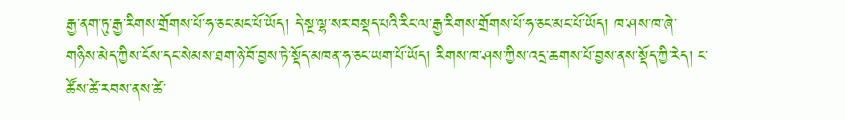རྒྱ་ནག་ཏུ་རྒྱ་རིགས་གྲོགས་པོ་ཧ་ཅང་མང་པོ་ཡོད། དེ་སྔ་ལྷ་སར་བསྡད་པའི་རིང་ལ་རྒྱ་རིགས་གྲོགས་པོ་ཧ་ཅང་མང་པོ་ཡོད། ཁ་ཤས་ཁ་ཞེ་གཉིས་མེད་ཀྱིས་ངོས་དང་སེམས་ཐག་ཉེ་བོ་བྱས་ཏེ་སྡོད་མཁན་ཧ་ཅང་ཡག་པོ་ཡོད། རིགས་ཁ་ཤས་ཀྱིས་འདྲ་ཆགས་པོ་བྱས་ནས་སྡོད་ཀྱི་རེད། ང་ཚོས་ཚེ་རབས་ནས་ཚེ་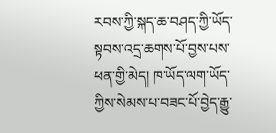རབས་ཀྱི་སྐད་ཆ་བཤད་ཀྱི་ཡོད་སྟབས་འདྲ་ཆགས་པོ་བྱས་པས་ཕན་གྱི་མེད། ཁ་ཡོད་ལག་ཡོད་ཀྱིས་སེམས་པ་བཟང་པོ་བྱེད་རྒྱུ་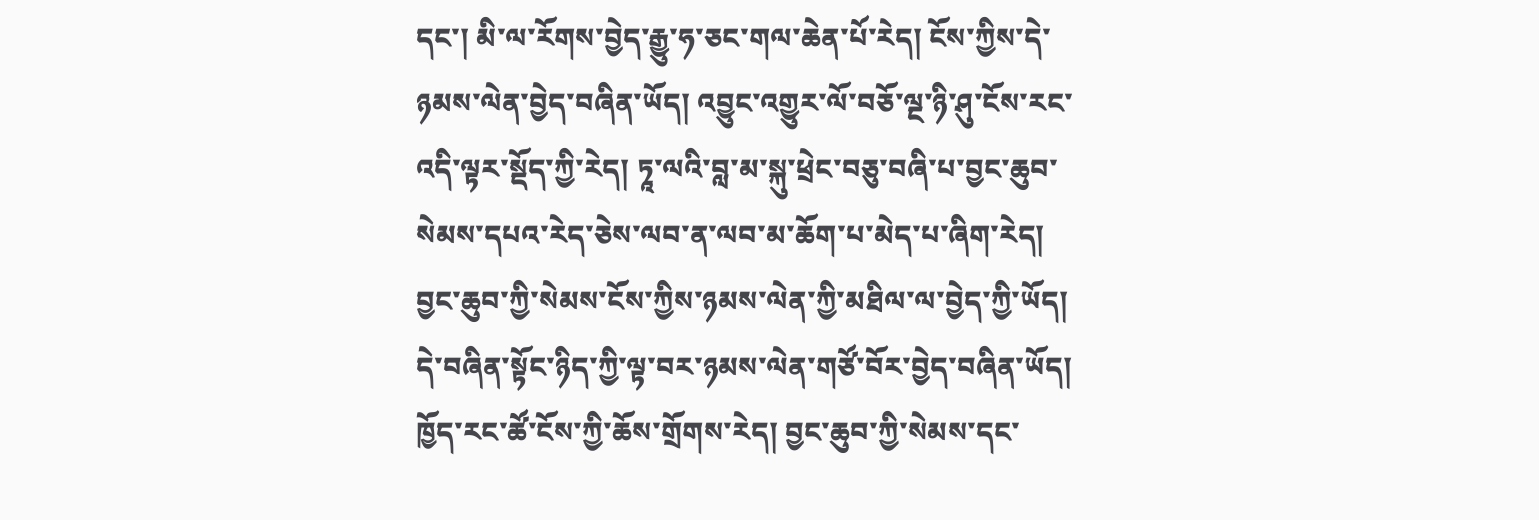དང་། མི་ལ་རོགས་བྱེད་རྒྱུ་ཧ་ཅང་གལ་ཆེན་པོ་རེད། ངོས་ཀྱིས་དེ་ཉམས་ལེན་བྱེད་བཞིན་ཡོད། འབྱུང་འགྱུར་ལོ་བཅོ་ལྔ་ཉི་ཤུ་ངོས་རང་འདི་ལྟར་སྡོད་ཀྱི་རེད། ཏཱ་ལའི་བླ་མ་སྐུ་ཕྲེང་བཅུ་བཞི་པ་བྱང་ཆུབ་སེམས་དཔའ་རེད་ཅེས་ལབ་ན་ལབ་མ་ཆོག་པ་མེད་པ་ཞིག་རེད། བྱང་ཆུབ་ཀྱི་སེམས་ངོས་ཀྱིས་ཉམས་ལེན་ཀྱི་མཐིལ་ལ་བྱེད་ཀྱི་ཡོད། དེ་བཞིན་སྟོང་ཉིད་ཀྱི་ལྟ་བར་ཉམས་ལེན་གཙོ་བོར་བྱེད་བཞིན་ཡོད། ཁྱོད་རང་ཚོ་ངོས་ཀྱི་ཆོས་གྲོགས་རེད། བྱང་ཆུབ་ཀྱི་སེམས་དང་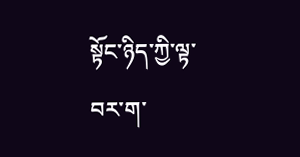སྟོང་ཉིད་ཀྱི་ལྟ་བར་ག་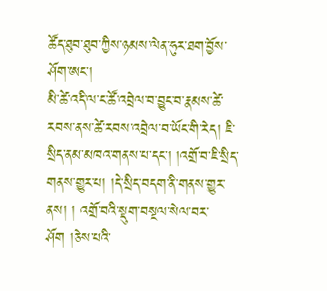ཚོད་ཐུབ་ཐུབ་ཀྱིས་ཉམས་ལེན་ཧུར་ཐག་བྱོས་ཤོག་ཨང་།
མི་ཚེ་འདི་ལ་ང་ཚོ་འབྲེལ་བ་བྱུང་བ་རྣམས་ཚེ་རབས་ནས་ཚེ་རབས་འབྲེལ་བ་ཡོང་གི་རེད། ཇི་སྲིད་ནམ་མཁའ་གནས་པ་དང་། །འགྲོ་བ་ཇི་སྲིད་གནས་གྱུར་པ། །དེ་སྲིད་བདག་ནི་གནས་གྱུར་ནས། ། འགྲོ་བའི་སྡུག་བསྔལ་སེལ་བར་ཤོག །ཅེས་པའི་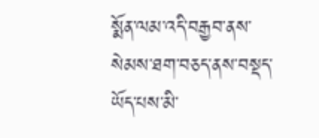སྨོན་ལམ་འདི་བརྒྱབ་ནས་སེམས་ཐག་བཅད་ནས་བསྡད་ཡོད་པས་མི་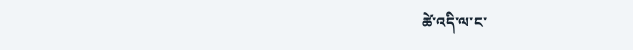ཚེ་འདི་ལ་ང་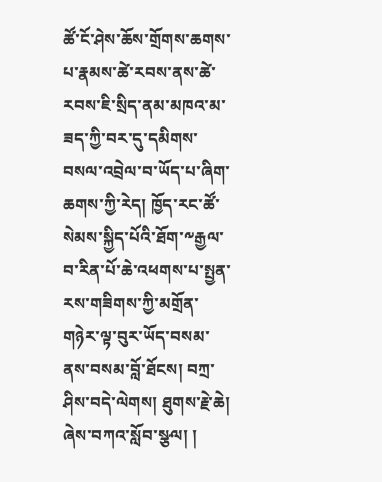ཚོ་ངོ་ཤེས་ཆོས་གྲོགས་ཆགས་པ་རྣམས་ཚེ་རབས་ནས་ཚེ་རབས་ཇི་སྲིད་ནམ་མཁའ་མ་ཟད་ཀྱི་བར་དུ་དམིགས་བསལ་འབྲེལ་བ་ཡོད་པ་ཞིག་ཆགས་ཀྱི་རེད། ཁྱོད་རང་ཚོ་སེམས་སྐྱིད་པོའི་ཐོག་༸རྒྱལ་བ་རིན་པོ་ཆེ་འཕགས་པ་སྤྱན་རས་གཟིགས་ཀྱི་མགྲོན་གཉེར་ལྟ་བུར་ཡོད་བསམ་ནས་བསམ་བློ་ཐོངས། བཀྲ་ཤིས་བདེ་ལེགས། ཐུགས་རྗེ་ཆེ། ཞེས་བཀའ་སློབ་སྩལ། །